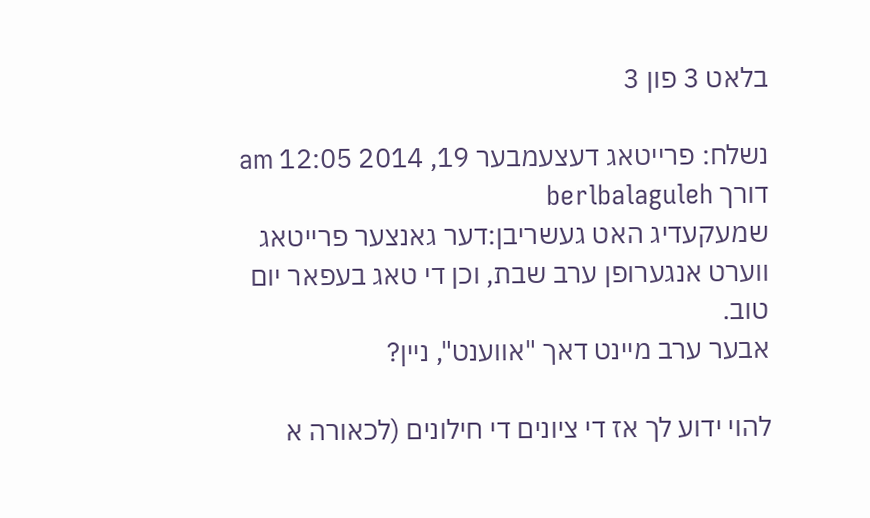בלאט 3 פון 3

נשלח: פרייטאג דעצעמבער 19, 2014 12:05 am
דורך berlbalaguleh
שמעקעדיג האט געשריבן:דער גאנצער פרייטאג ווערט אנגערופן ערב שבת, וכן די טאג בעפאר יום טוב.
אבער ערב מיינט דאך "אווענט", ניין?

להוי ידוע לך אז די ציונים די חילונים (לכאורה א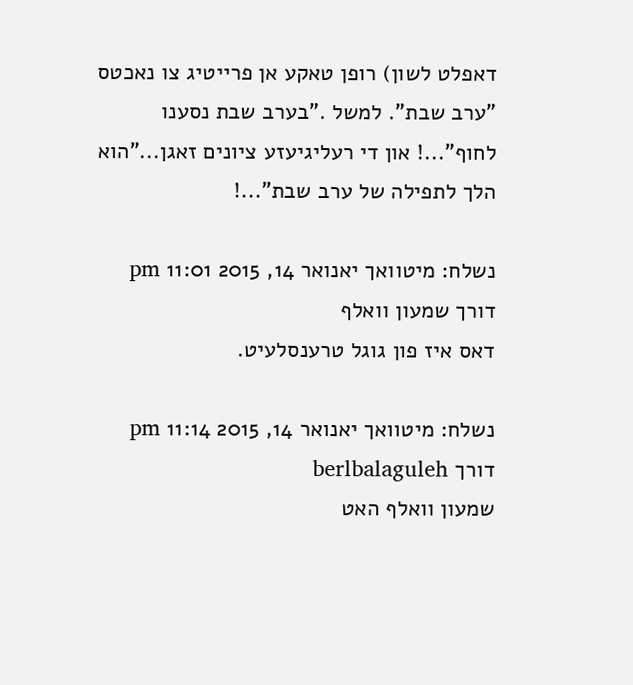דאפלט לשון) רופן טאקע אן פרייטיג צו נאכטס "ערב שבת". למשל ."בערב שבת נסענו לחוף"...! און די רעליגיעזע ציונים זאגן..."הוא הלך לתפילה של ערב שבת"...!

נשלח: מיטוואך יאנואר 14, 2015 11:01 pm
דורך שמעון וואלף
דאס איז פון גוגל טרענסלעיט.

נשלח: מיטוואך יאנואר 14, 2015 11:14 pm
דורך berlbalaguleh
שמעון וואלף האט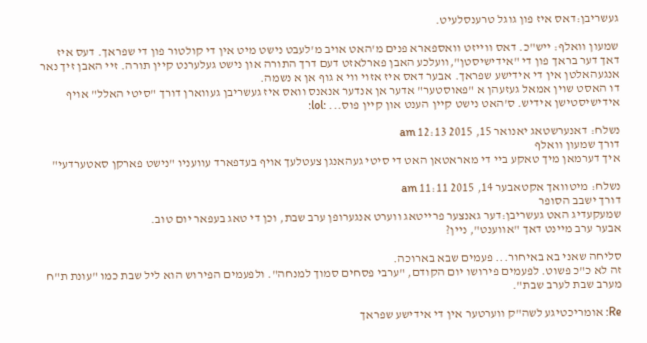געשריבן:דאס איז פון גוגל טרענסלעיט.

שמעון וואלף: ייש"כ. דאס ווייזט וואספארא פנים מ'האט אויב מ'לעבט נישט מיט אין די קולטור פון די שפראך. דעס איז דאך דער בראך פון די "אידישיסטן",וועלכע האבן פארלאזט דעם דרך התורה און נישט געלערנט קיין תורה. זיי האבן זיך נאר אנגעהאלטן אין די אידישע שפראך. אבער דאס איז אזוי ווי א גוף אן א נשמה.
דו האסט שוין אמאל געזעהן א "פאוסטער" אדער אן אנדער אנאנס וואס איז געשריבן געווארן דורך "סיטי האלל" אויף אידישיסטישן אידיש. ס'האט נישט קיין הענט און קיין פוס... :lol:

נשלח: דאנערשטאג יאנואר 15, 2015 12:13 am
דורך שמעון וואלף
איך דערמאן מיך טאקע ביי די מאראטאן האט די סיטי געהאנגן צעטלעך אויף בעדפארד עוועניו "נישט פארקן סאטערדעי"

נשלח: מיטוואך אקטאבער 14, 2015 11:11 am
דורך ישבב הסופר
שמעקעדיג האט געשריבן:דער גאנצער פרייטאג ווערט אנגערופן ערב שבת, וכן די טאג בעפאר יום טוב.
אבער ערב מיינט דאך "אווענט", ניין?

סליחה שאני בא באיחור... פעמים שבא בארוכה.
זה לא כ"כ פשוט. לפעמים פירושו יום הקודם, "ערבי פסחים סמוך למנחה". ולפעמים הפירוש הוא ליל שבת כמו "עונת ת"ח מערב שבת לערב שבת".

Re: אומריכטיגע לשה"ק ווערטער אין די אידישע שפראך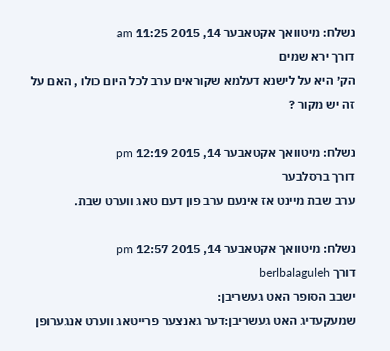נשלח: מיטוואך אקטאבער 14, 2015 11:25 am
דורך ירא שמים
הק׳ היא על לישנא דעלמא שקוראים ערב לכל היום כולו , האם על זה יש מקור ?

נשלח: מיטוואך אקטאבער 14, 2015 12:19 pm
דורך ברסלבער
ערב שבת מיינט אז אינעם ערב פון דעם טאג ווערט שבת.

נשלח: מיטוואך אקטאבער 14, 2015 12:57 pm
דורך berlbalaguleh
ישבב הסופר האט געשריבן:
שמעקעדיג האט געשריבן:דער גאנצער פרייטאג ווערט אנגערופן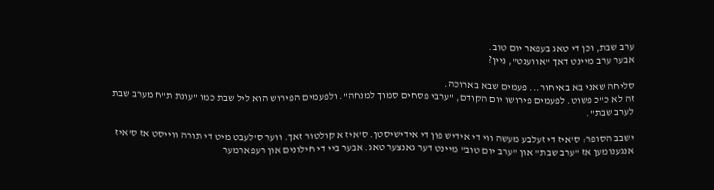ערב שבת, וכן די טאג בעפאר יום טוב.
אבער ערב מיינט דאך "אווענט", ניין?

סליחה שאני בא באיחור... פעמים שבא בארוכה.
זה לא כ"כ פשוט. לפעמים פירושו יום הקודם, "ערבי פסחים סמוך למנחה". ולפעמים הפירוש הוא ליל שבת כמו "עונת ת"ח מערב שבת לערב שבת".

ישבב הסופר: ס'איז די זעלבע מעשה ווי די אידיש פון די אידישיסטן. ס'איז א קולטור זאך. ווער ס'לעבט מיט די תורה ווייסט אז ס'איז אנגענומען אז "ערב שבת" און "ערב יום טוב" מיינט דער גאנצער טאג. אבער ביי די חילונים און רעפארמער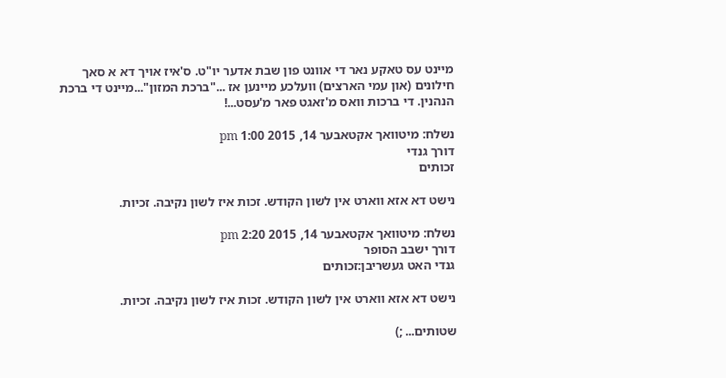מיינט עס טאקע נאר די אוונט פון שבת אדער יו"ט. ס'איז אויך דא א סאך חילונים (און עמי הארצים) וועלכע מיינען אז ..."ברכת המזון"...מיינט די ברכת הנהנין. די ברכות וואס מ'זאגט פאר מ'עסט...!

נשלח: מיטוואך אקטאבער 14, 2015 1:00 pm
דורך גנדי
זכותים

נישט דא אזא ווארט אין לשון הקודש. זכות איז לשון נקיבה. זכיות.

נשלח: מיטוואך אקטאבער 14, 2015 2:20 pm
דורך ישבב הסופר
גנדי האט געשריבן:זכותים

נישט דא אזא ווארט אין לשון הקודש. זכות איז לשון נקיבה. זכיות.

שטותים... ;)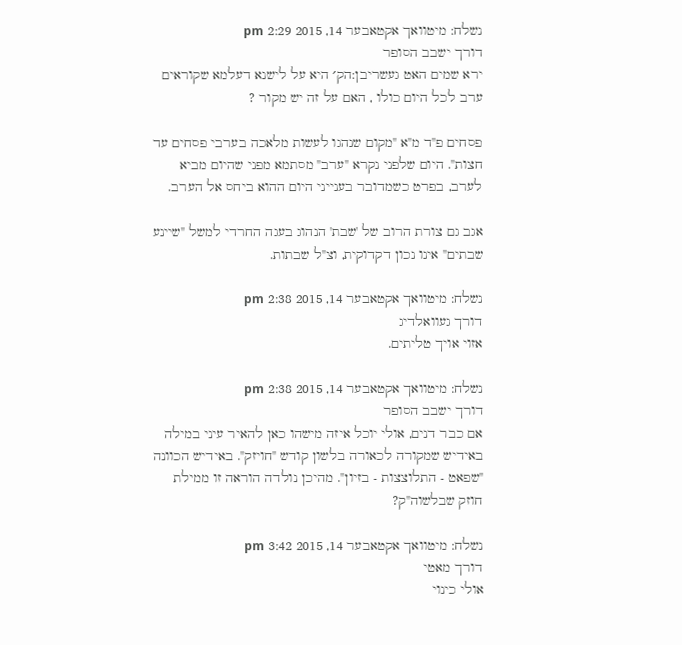נשלח: מיטוואך אקטאבער 14, 2015 2:29 pm
דורך ישבב הסופר
ירא שמים האט געשריבן:הק׳ היא על לישנא דעלמא שקוראים ערב לכל היום כולו , האם על זה יש מקור ?

פסחים פ"ד מ"א "מקום שנהגו לעשות מלאכה בערבי פסחים עד חצות". היום שלפני נקרא "ערב" מסתמא מפני שהיום מביא לערב, בפרט כשמדובר בענייני היום ההוא ביחס אל הערב.

אגב גם צורת הרוב של 'שבת' הנהוג בעגה החרדי למשל "שיינע שבתים" אינו נכון דקדוקית, וצ"ל שבתות.

נשלח: מיטוואך אקטאבער 14, 2015 2:38 pm
דורך געוואלדיג
אזוי אויך טליתים.

נשלח: מיטוואך אקטאבער 14, 2015 2:38 pm
דורך ישבב הסופר
אם כבר דנים, אולי יוכל איזה מישהו כאן להאיר עיני במילה באידיש שמקורה לכאורה בלשון קודש "חויזק". באידיש הכוונה "שפאט - התלוצצות - בזיון". מהיכן נולדה הוראה זו ממילת חוזק שבלשוה"ק?

נשלח: מיטוואך אקטאבער 14, 2015 3:42 pm
דורך מאטי
אולי כינוי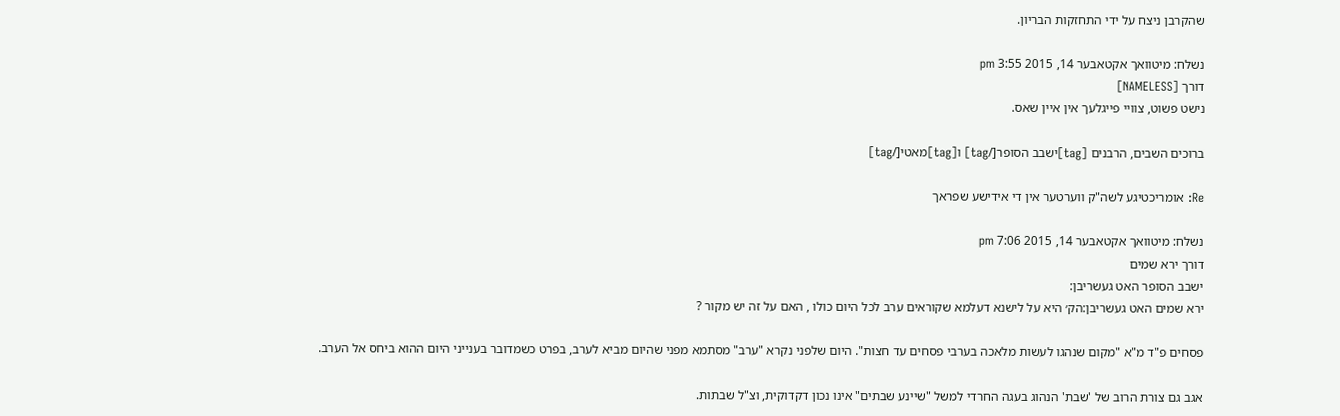שהקרבן ניצח על ידי התחזקות הבריון.

נשלח: מיטוואך אקטאבער 14, 2015 3:55 pm
דורך [NAMELESS]
נישט פשוט, צוויי פייגלעך אין איין שאס.

ברוכים השבים, הרבנים [tag]ישבב הסופר[/tag] ו[tag]מאטי[/tag]

Re: אומריכטיגע לשה"ק ווערטער אין די אידישע שפראך

נשלח: מיטוואך אקטאבער 14, 2015 7:06 pm
דורך ירא שמים
ישבב הסופר האט געשריבן:
ירא שמים האט געשריבן:הק׳ היא על לישנא דעלמא שקוראים ערב לכל היום כולו , האם על זה יש מקור ?

פסחים פ"ד מ"א "מקום שנהגו לעשות מלאכה בערבי פסחים עד חצות". היום שלפני נקרא "ערב" מסתמא מפני שהיום מביא לערב, בפרט כשמדובר בענייני היום ההוא ביחס אל הערב.

אגב גם צורת הרוב של 'שבת' הנהוג בעגה החרדי למשל "שיינע שבתים" אינו נכון דקדוקית, וצ"ל שבתות.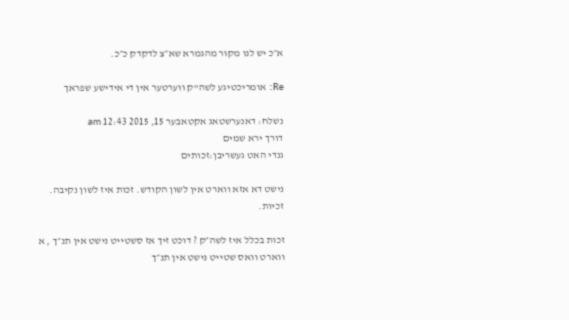א״כ יש לנו מקור מהגמרא שא״צ לדקדק כ״כ.

Re: אומריכטיגע לשה"ק ווערטער אין די אידישע שפראך

נשלח: דאנערשטאג אקטאבער 15, 2015 12:43 am
דורך ירא שמים
גנדי האט געשריבן:זכותים

נישט דא אזא ווארט אין לשון הקודש. זכות איז לשון נקיבה. זכיות.

זכות בכלל איז לשה״ק ? דוכט זיך אז סשטייט נישט אין תנ״ך , א ווארט וואס שטייט נישט אין תנ״ך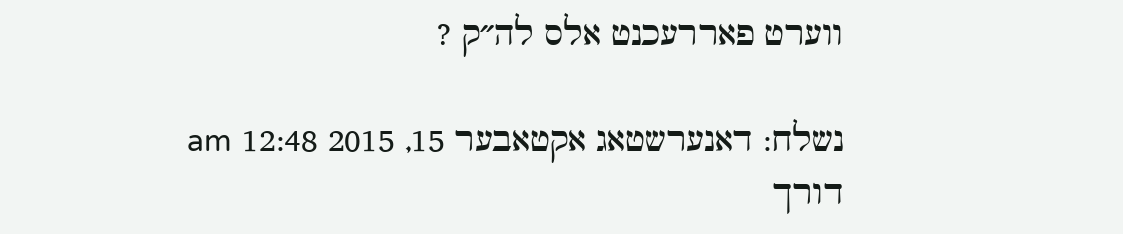ווערט פאררעכנט אלס לה״ק ?

נשלח: דאנערשטאג אקטאבער 15, 2015 12:48 am
דורך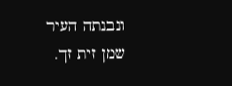ונבנתה העיר
שמן זית זך.